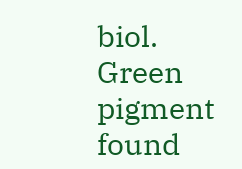biol. Green pigment found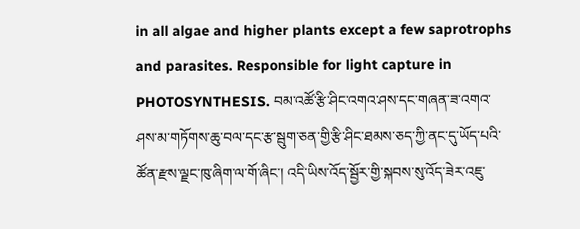in all algae and higher plants except a few saprotrophs and parasites. Responsible for light capture in PHOTOSYNTHESIS. བམ་འཚོ་རྩི་ཤིང་འགའ་ཤས་དང་གཞན་ཟ་འགའ་ཤས་མ་གཏོགས་ཆུ་བལ་དང་རྩ་སྦུག་ཅན་གྱི་རྩི་ཤིང་ཐམས་ཅད་ཀྱི་ནང་དུ་ཡོད་པའི་ཚོན་རྫས་ལྗང་ཁུ་ཞིག་ལ་གོ་ཞིང་། འདི་ཡིས་འོད་སྦྱོར་གྱི་སྐབས་སུ་འོད་ཟེར་འཇུ་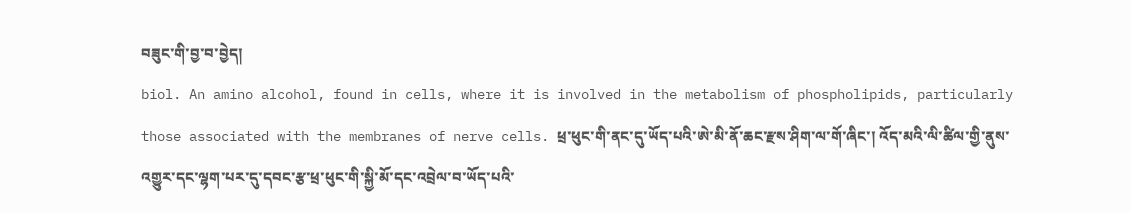བཟུང་གི་བྱ་བ་བྱེད།
biol. An amino alcohol, found in cells, where it is involved in the metabolism of phospholipids, particularly those associated with the membranes of nerve cells. ཕྲ་ཕུང་གི་ནང་དུ་ཡོད་པའི་ཨེ་མི་ནོ་ཆང་རྫས་ཤིག་ལ་གོ་ཞིང་། འོད་མའི་ལི་ཚིལ་གྱི་ནུས་འགྱུར་དང་ལྷག་པར་དུ་དབང་རྩ་ཕྲ་ཕུང་གི་སྐྱི་མོ་དང་འབྲེལ་བ་ཡོད་པའི་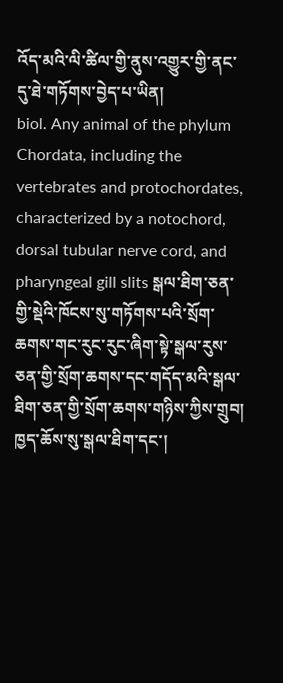འོད་མའི་ལི་ཚིལ་གྱི་ནུས་འགྱུར་གྱི་ནང་དུ་ཐེ་གཏོགས་བྱེད་པ་ཡིན།
biol. Any animal of the phylum Chordata, including the vertebrates and protochordates, characterized by a notochord, dorsal tubular nerve cord, and pharyngeal gill slits སྒལ་ཐིག་ཅན་གྱི་སྡེའི་ཁོངས་སུ་གཏོགས་པའི་སྲོག་ཆགས་གང་རུང་རུང་ཞིག་སྟེ་སྒལ་རུས་ཅན་གྱི་སྲོག་ཆགས་དང་གདོད་མའི་སྒལ་ཐིག་ཅན་གྱི་སྲོག་ཆགས་གཉིས་ཀྱིས་གྲུབ། ཁྱད་ཆོས་སུ་སྒལ་ཐིག་དང་།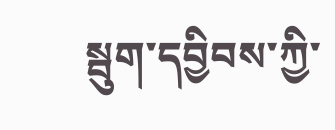སྦུག་དབྱིབས་ཀྱི་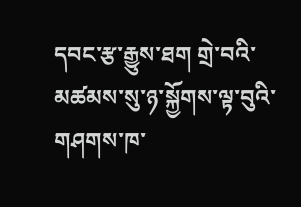དབང་རྩ་རྒྱུས་ཐག གྲེ་བའི་མཚམས་སུ་ཉ་སྐྱོགས་ལྟ་བུའི་གཤགས་ཁ་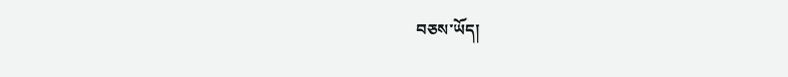བཅས་ཡོད།